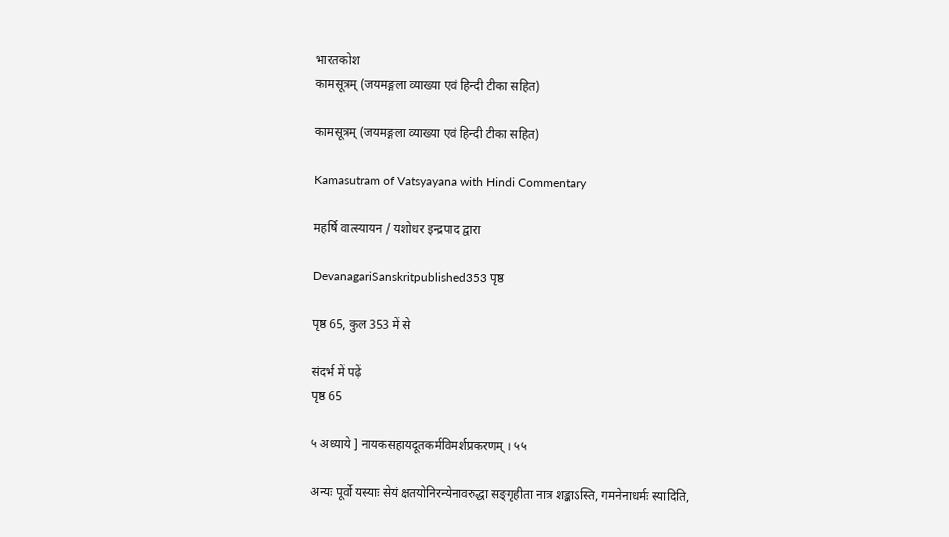भारतकोश
कामसूत्रम् (जयमङ्गला व्याख्या एवं हिन्दी टीका सहित)

कामसूत्रम् (जयमङ्गला व्याख्या एवं हिन्दी टीका सहित)

Kamasutram of Vatsyayana with Hindi Commentary

महर्षि वात्स्यायन / यशोधर इन्द्रपाद द्वारा

DevanagariSanskritpublished353 पृष्ठ

पृष्ठ 65, कुल 353 में से

संदर्भ में पढ़ें
पृष्ठ 65

५ अध्याये ] नायकसहायदूतकर्मविमर्शप्रकरणम् । ५५

अन्यः पूर्वो यस्याः सेयं क्षतयोनिरन्येनावरुद्धा सङ्गृहीता नात्र शङ्काऽस्ति, गमनेनाधर्मः स्यादिति,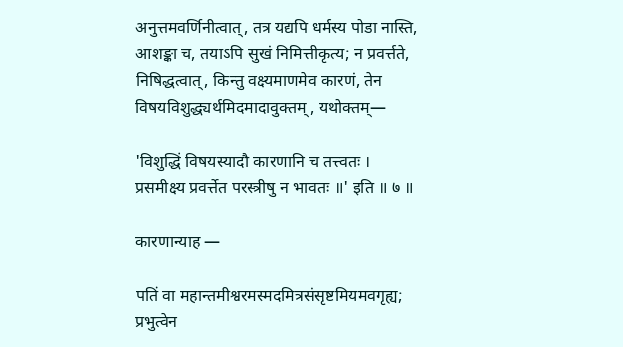अनुत्तमवर्णिनीत्वात्, तत्र यद्यपि धर्मस्य पोडा नास्ति, आशङ्का च, तयाऽपि सुखं निमित्तीकृत्य; न प्रवर्त्तते, निषिद्धत्वात्, किन्तु वक्ष्यमाणमेव कारणं, तेन विषयविशुद्ध्यर्थमिदमादावुक्तम्, यथोक्तम्—

'विशुद्धिं विषयस्यादौ कारणानि च तत्त्वतः ।
प्रसमीक्ष्य प्रवर्त्तेत परस्त्रीषु न भावतः ॥' इति ॥ ७ ॥

कारणान्याह —

पतिं वा महान्तमीश्वरमस्मदमित्रसंसृष्टमियमवगृह्य; प्रभुत्वेन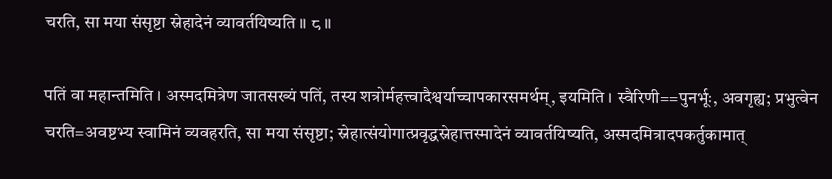चरति, सा मया संसृष्टा स्नेहादेनं व्यावर्तयिष्यति ॥ ८ ॥

पतिं वा महान्तमिति । अस्मदमित्रेण जातसख्यं पतिं, तस्य शत्रोर्महत्त्वादैश्वर्याच्चापकारसमर्थम्, इयमिति । स्वैरिणी==पुनर्भूः, अवगृह्य; प्रभुत्वेन चरति=अवष्टभ्य स्वामिनं व्यवहरति, सा मया संसृष्टा; स्नेहात्संयोगात्प्रवृद्धस्नेहात्तस्मादेनं व्यावर्तयिष्यति, अस्मदमित्रादपकर्तुकामात्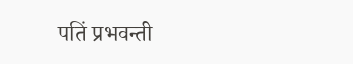पतिं प्रभवन्ती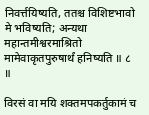निवर्त्तयिष्यति, ततश्च विशिष्टभावो मे भविष्यति; अन्यथा महान्तमीश्वरमाश्रितो मामेवाकृतपुरुषार्थं हनिष्यति ॥ ८ ॥

विरसं वा मयि शक्तमपकर्तुकामं च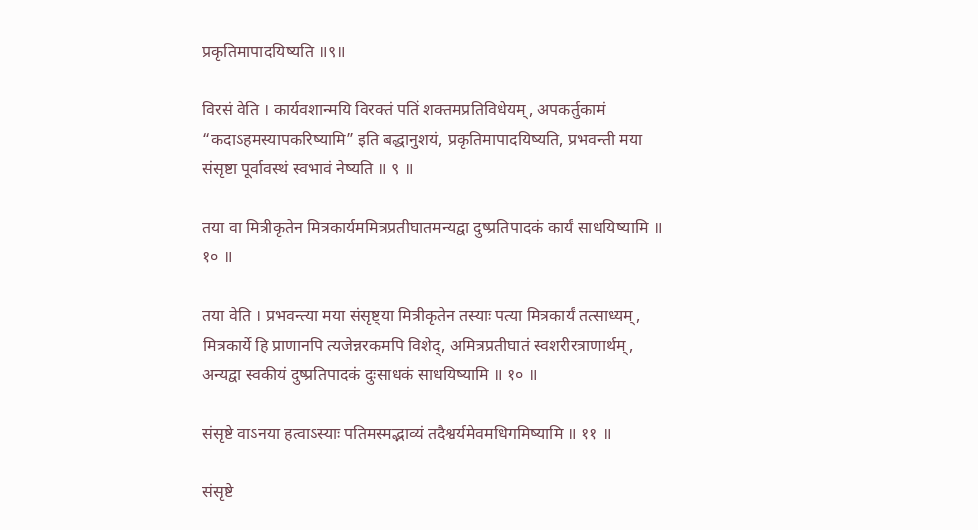प्रकृतिमापादयिष्यति ॥९॥

विरसं वेति । कार्यवशान्मयि विरक्तं पतिं शक्तमप्रतिविधेयम्, अपकर्तुकामं “कदाऽहमस्यापकरिष्यामि” इति बद्धानुशयं, प्रकृतिमापादयिष्यति, प्रभवन्ती मया संसृष्टा पूर्वावस्थं स्वभावं नेष्यति ॥ ९ ॥

तया वा मित्रीकृतेन मित्रकार्यममित्रप्रतीघातमन्यद्वा दुष्प्रतिपादकं कार्यं साधयिष्यामि ॥ १० ॥

तया वेति । प्रभवन्त्या मया संसृष्ट्या मित्रीकृतेन तस्याः पत्या मित्रकार्यं तत्साध्यम्, मित्रकार्ये हि प्राणानपि त्यजेन्नरकमपि विशेद्, अमित्रप्रतीघातं स्वशरीरत्राणार्थम्, अन्यद्वा स्वकीयं दुष्प्रतिपादकं दुःसाधकं साधयिष्यामि ॥ १० ॥

संसृष्टे वाऽनया हत्वाऽस्याः पतिमस्मद्भाव्यं तदैश्वर्यमेवमधिगमिष्यामि ॥ ११ ॥

संसृष्टे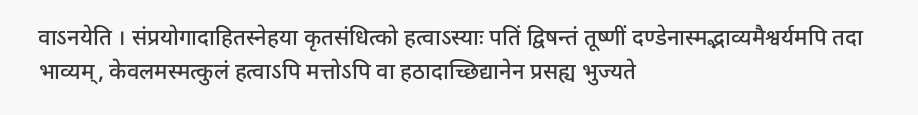वाऽनयेति । संप्रयोगादाहितस्नेहया कृतसंधित्को हत्वाऽस्याः पतिं द्विषन्तं तूष्णीं दण्डेनास्मद्भाव्यमैश्वर्यमपि तदा भाव्यम्, केवलमस्मत्कुलं हत्वाऽपि मत्तोऽपि वा हठादाच्छिद्यानेन प्रसह्य भुज्यते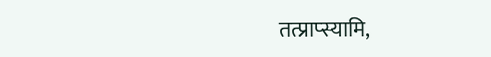तत्प्राप्स्यामि,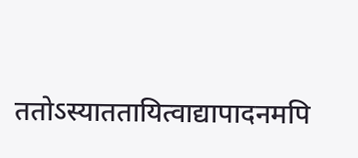ततोऽस्याततायित्वाद्यापादनमपि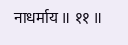नाधर्माय ॥ ११ ॥